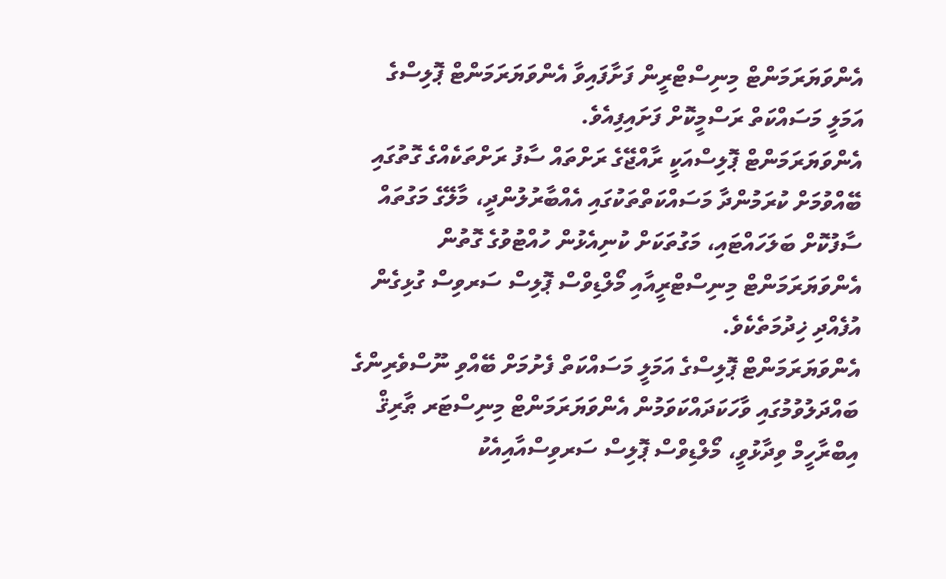އެންވަޔަރަމަންޓް މިނިސްޓްރީން ފަށާފައިވާ އެންވަޔަރަމަންޓް ޕޮލިސްގެ އަމަލީ މަސައްކަތް ރަސްމީކޮށް ފަށައިފިއެވެ.
އެންވަޔަރަމަންޓް ޕޮލިސްއަކީ ރާއްޖޭގެ ރަށްތައް ސާފު ރަށްތަކެއްގެ ގޮތުގައި ބޭއްވުމަށް ކުރަމުންދާ މަސައްކަތްތަކުގައި އެއްބާރުލުންދީ، މާލޭގެ މަގުތައް ސާފުކޮށް ބަލަހައްޓައި، މަގުތަކަށް ކުނިއެޅުން ހުއްޓުވުގެ ގޮތުން އެންވަޔަރަމަންޓް މިނިސްޓްރީއާއި މޯލްޑިވްސް ޕޮލިސް ސަރވިސް ގުޅިގެން އުފެއްދި ޚިދުމަތެކެވެ.
އެންވަޔަރަމަންޓް ޕޮލިސްގެ އަމަލީ މަސައްކަތް ފެށުމަށް ބޭއްވި ނޫސްވެރިންގެ ބައްދަލުވުމުގައި ވާހަކަދައްކަވަމުން އެންވަޔަރަމަންޓް މިނިސްޓަރ ޠާރިޤް އިބްރާހީމް ވިދާޅުވީ، މޯލްޑިވްސް ޕޮލިސް ސަރވިސްއާއިއެކު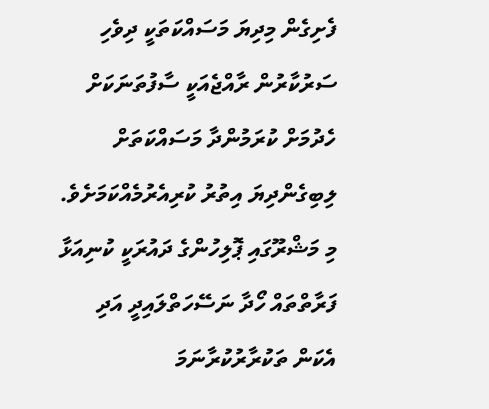ފެށިގެން މިދިޔަ މަސައްކަތަކީ ދިވެހި ސަރުކާރުން ރާއްޖެއަކީ ސާފުތަނަކަށް ހެދުމަށް ކުރަމުންދާ މަސައްކަތަށް ލިބިގެންދިޔަ އިތުރު ކުރިއެރުމެއްކަމަށެވެ.
މި މަޝްރޫގައި ޕޮލިހުންގެ ދައުރަކީ ކުނިއަޅާ ފަރާތްތައް ހޯދާ ނަސޭހަތްލައިދީ އަދި އެކަން ތަކުރާރުކުރާނަމަ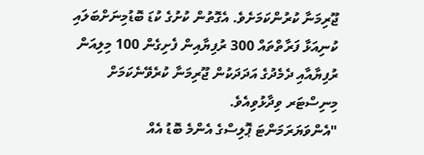ޖޫރިމަނާ ކުރުންކަމަށެވެ. އެގޮތުން ކުށުގެ ކުޑަ ބޮޑުމިނަށްބަލައި ކުނިއަޅާ ފަރާތްތައް 300 ރުފިޔާއިން ފެށިގެން 100 މިލިއަން ރުފިޔާއާއި ދެމެދުގެ އަދަދަކުން ޖޫރިމަނާ ކުރެވޭނެކަމަށް މިނިސްޓަރ ވިދާޅުވިއެވެ.
"އެންވަޔަރަމަންޓަ ޕޮލިސްގެ އެންމެ ބޮޑު އެއް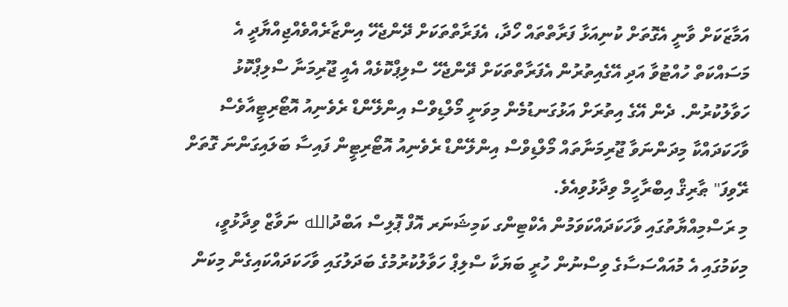އަމާޒަކަށް ވާނީ އެގޮތަށް ކުނިއަޅާ ފަރާތްތައް ހޯދާ، އެފަރާތްތަކަށް ދޭންޖެހޭ އިންޒާރެއްވެއްޖިއްޔާދީ އެ މަސައްކަތް ހުއްޓުވާ އަދި އޭގެއިތުރުން އެފަރާތްތަކަށް ދޭންޖެހޭ ސްލިޕްކޮޅެއް އެއީ ޖޫރިމަނާ ސްލިޕްކޮޅު ހަވާލުކުރުން. ދެން އޭގެ އިތުރަށް އަޅުގަނޑުމެން މިވަނީ މޯލްޑިވްސް އިންލޭންޑް ރެވެނިއު އޮޓޯރިޓީއާވެސް ވާހަކަދައްކާ މިދަންނަވާ ޖޫރިމަނާތައް މޯލްޑިވްސް އިންލޭންޑް ރެވެނިއު އޮޓޯރިޓީން ފައިސާ ބަލައިގަންނަ ގޮތަށް ރޭވިފަ" ޠާރިޤް އިބްރާހީމް ވިދާޅުވިއެވެ.
މި ރަސްމިއްޔާތުގައި ވާހަކަދައްކަވަމުން އެކްޓިންގ ކަމިޝަނަރ އޮފް ޕޮލިސް އަބްދުالله ނަވާޒް ވިދާޅުވީ، މިކަމުގައި އެ މުއައްސަސާގެ ވިސްނުން ހުރީ ބަޔަކާ ސްލިޕް ހަވާލުކުރުމުގެ ބަދަލުގައި ވާހަކަދައްކައިގެން މިކަން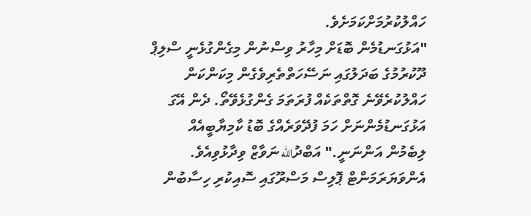ހައްލުކުރުމަށްކަމަށެވެ.
"އަޅުގަނޑުމެން ބޮޑަށް މިހާރު ވިސްނުން މިގެންގުޅެނީ ސްލިޕް ދޫކުރުމުގެ ބަދަލުގައި ނަސޭހަތްތެރިވެގެން މިކަންކަން ހައްލުކުރެވޭނެ ގޮތްތަކެއް ފުރަތަމަ ގެންގުޅެވޭތޯ. ދެން އޭގަ އަޅުގަނޑުމެންނަށް ހަމަ ފުދޭވަރެއްގެ ބޮޑު ކާމިޔާބީއެއް ލިބެމުން އަންނަނީ." އަބްދުالله ނަވާޒް ވިދާޅުވިއެވެ.
އެންވަޔަރަމަންޓް ޕޮލިސް މަސްރޫގައި ސޮއިކުރި ހިސާބުން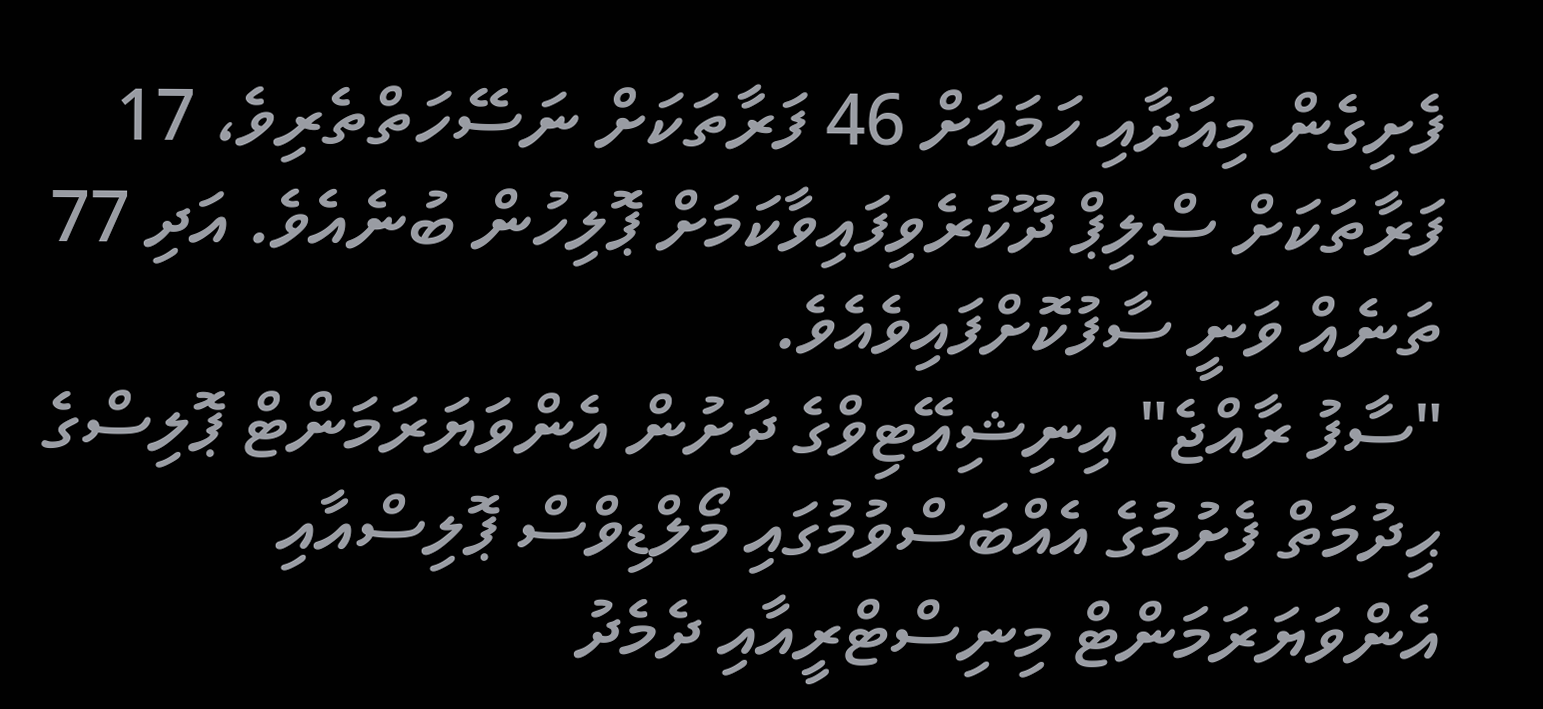ފެށިގެން މިއަދާއި ހަމައަށް 46 ފަރާތަކަށް ނަސޭހަތްތެރިވެ، 17 ފަރާތަކަށް ސްލިޕް ދޫކުރެވިފައިވާކަމަށް ޕޮލިހުން ބުނެއެވެ. އަދި 77 ތަނެއް ވަނީ ސާފުކޮށްފައިވެއެވެ.
"ސާފު ރާއްޖެ" އިނިޝިއޭޓިވްގެ ދަށުން އެންވަޔަރަމަންޓް ޕޮލިސްގެ ޙިދުމަތް ފެށުމުގެ އެއްބަސްވުމުގައި މޯލްޑިވްސް ޕޮލިސްއާއި އެންވަޔަރަމަންޓް މިނިސްޓްރީއާއި ދެމެދު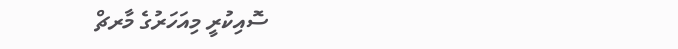ސޮއިކުރީ މިއަހަރުގެ މާރޗް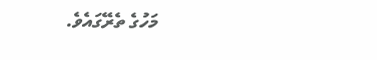މަހުގެ ތެރޭގައެވެ.